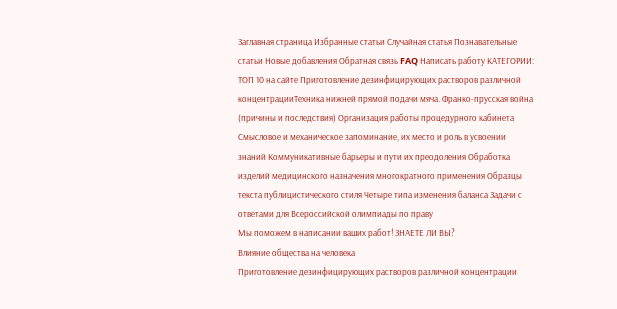Заглавная страница Избранные статьи Случайная статья Познавательные статьи Новые добавления Обратная связь FAQ Написать работу КАТЕГОРИИ: ТОП 10 на сайте Приготовление дезинфицирующих растворов различной концентрацииТехника нижней прямой подачи мяча. Франко-прусская война (причины и последствия) Организация работы процедурного кабинета Смысловое и механическое запоминание, их место и роль в усвоении знаний Коммуникативные барьеры и пути их преодоления Обработка изделий медицинского назначения многократного применения Образцы текста публицистического стиля Четыре типа изменения баланса Задачи с ответами для Всероссийской олимпиады по праву
Мы поможем в написании ваших работ! ЗНАЕТЕ ЛИ ВЫ?
Влияние общества на человека
Приготовление дезинфицирующих растворов различной концентрации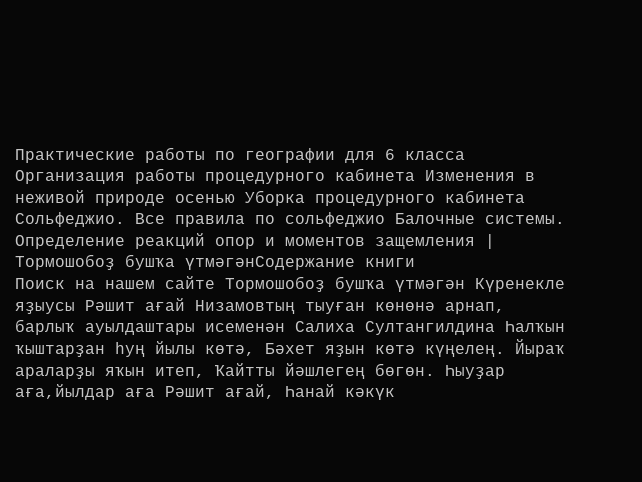Практические работы по географии для 6 класса Организация работы процедурного кабинета Изменения в неживой природе осенью Уборка процедурного кабинета Сольфеджио. Все правила по сольфеджио Балочные системы. Определение реакций опор и моментов защемления |
Тормошобоҙ бушҡа үтмәгәнСодержание книги
Поиск на нашем сайте Тормошобоҙ бушҡа үтмәгән Күренекле яҙыусы Рәшит ағай Низамовтың тыуған көнөнә арнап, барлыҡ ауылдаштары исеменән Салиха Султангилдина Һалҡын ҡыштарҙан һуң йылы көтә, Бәхет яҙын көтә күңелең. Йыраҡ араларҙы яҡын итеп, Ҡайтты йәшлегең бөгөн. Һыуҙар аға,йылдар аға Рәшит ағай, Һанай кәкүк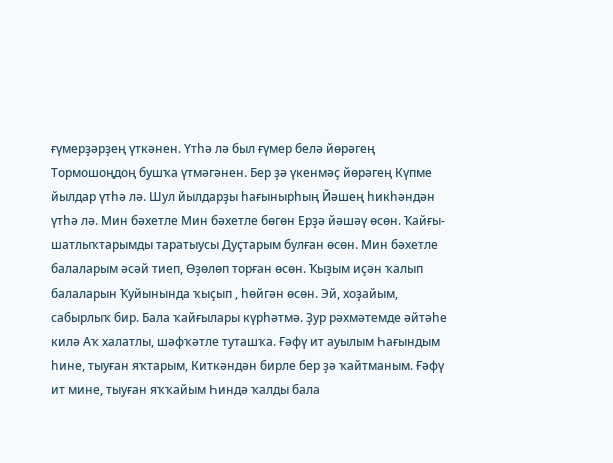ғүмерҙәрҙең үткәнен. Үтһә лә был ғүмер белә йөрәгең Тормошоңдоң бушҡа үтмәгәнен. Бер ҙә үкенмәҫ йөрәгең Күпме йылдар үтһә лә. Шул йылдарҙы һағынырһың Йәшең һикһәндән үтһә лә. Мин бәхетле Мин бәхетле бөгөн Ерҙә йәшәү өсөн. Ҡайғы-шатлыҡтарымды таратыусы Дуҫтарым булған өсөн. Мин бәхетле балаларым әсәй тиеп, Өҙөлөп торған өсөн. Ҡыҙым иҫән ҡалып балаларын Ҡуйынында ҡыҫып , һөйгән өсөн. Эй, хоҙайым, сабырлыҡ бир. Бала ҡайғылары күрһәтмә. Ҙур рәхмәтемде әйтәһе килә Аҡ халатлы, шәфҡәтле туташҡа. Ғәфү ит ауылым Һағындым һине, тыуған яҡтарым, Киткәндән бирле бер ҙә ҡайтманым. Ғәфү ит мине, тыуған яҡҡайым Һиндә ҡалды бала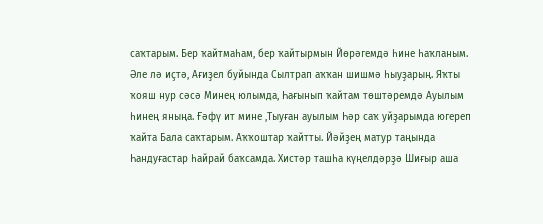саҡтарым. Бер ҡайтмаһам, бер ҡайтырмын Йөрәгемдә һине һаҡланым. Әле лә иҫтә, Ағиҙел буйында Сылтрап аҡҡан шишмә һыуҙарың. Яҡты ҡояш нур сәсә Минең юлымда, Һағынып ҡайтам төштәремдә Ауылым һинең яныңа. Ғәфү ит мине ,Тыуған ауылым Һәр саҡ уйҙарымда югереп ҡайта Бала саҡтарым. Аҡҡоштар ҡайтты. Йәйҙең матур таңында Һандуғастар һайрай баҡсамда. Хистәр ташһа күңелдәрҙә Шиғыр аша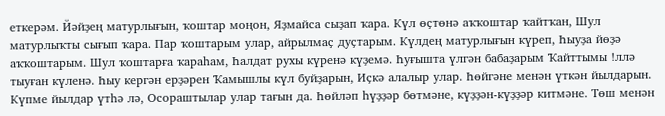еткерәм. Йәйҙең матурлығын, ҡоштар моңон, Яҙмайса сыҙап ҡара. Күл өҫтөнә аҡҡоштар ҡайтҡан, Шул матурлыҡты сығып ҡара. Пар ҡоштарым улар, айрылмаҫ дуҫтарым. Күлдең матурлығын күреп, Һыуҙа йөҙә аҡҡоштарым. Шул ҡоштарға ҡараһам, Һалдат рухы күренә күҙемә. Һуғышта үлгән бабаҙарым Ҡайттымы !ллә тыуған күленә. Һыу кергән ерҙәрен Ҡамышлы күл буйҙарын, Иҫкә алалыр улар. Һөйгәне менән үткән йылдарын. Күпме йылдар үтһә лә, Осораштылар улар тағын да. Һөйләп һүҙҙәр бөтмәне, күҙҙән-күҙҙәр китмәне. Төш менән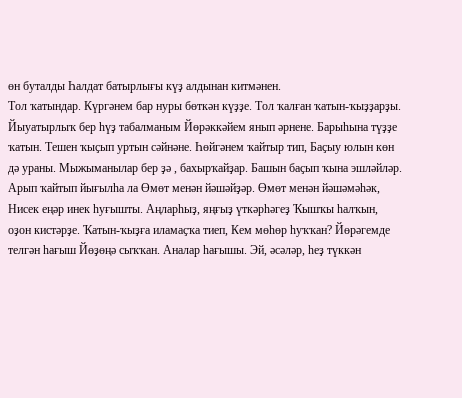өн буталды Һалдат батырлығы күҙ алдынан китмәнен.
Тол ҡатындар. Күргәнем бар нуры бөткән күҙҙе. Тол ҡалған ҡатын-ҡыҙҙарҙы. Йыуатырлыҡ бер һүҙ табалманым Йөрәккәйем янып әрнене. Барыһына түҙҙе ҡатын. Тешен ҡыҫып уртын сәйнәне. Һөйгәнем ҡайтыр тип, Баҫыу юлын көн дә ураны. Мыжыманылар бер ҙә , бахырҡайҙар. Башын баҫып ҡына эшләйләр.
Арып ҡайтып йығылһа ла Өмөт менән йәшәйҙәр. Өмөт менән йәшәмәһәк, Нисек еңәр инек һуғышты. Аңларһыҙ, яңғыҙ үткәрһәгеҙ Ҡышҡы һалҡын, оҙон кистәрҙе. Ҡатын-ҡыҙға иламаҫҡа тиеп, Кем мөһөр һуҡҡан? Йөрәгемде телгән һағыш Йөҙөңә сыҡҡан. Аналар һағышы. Эй, әсәләр, һеҙ түккән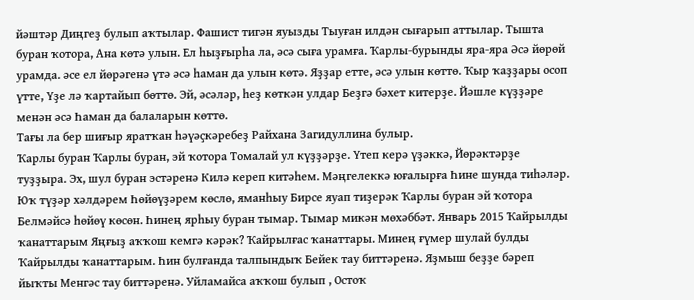йәштәр Диңгеҙ булып аҡтылар. Фашист тигән яуызды Тыуған илдән сығарып аттылар. Тышта буран ҡотора, Ана көтә улын. Ел һыҙғырһа ла, әсә сыға урамға. Ҡарлы-бурынды яра-яра Әсә йөрөй урамда. әсе ел йөрәгенә үтә әсә һаман да улын көтә. Яҙҙар етте, әсә улын көттө. Ҡыр ҡаҙҙары осоп үтте, Үҙе лә ҡартайып бөттө. Эй, әсәләр, һеҙ көткән улдар Беҙгә бәхет китерҙе. Йәшле күҙҙәре менән әсә Һаман да балаларын көттө.
Тағы ла бер шиғыр яратҡан һәүәҫкәребеҙ Райхана Загидуллина булыр.
Ҡарлы буран Ҡарлы буран, эй ҡотора Томалай ул күҙҙәрҙе. Үтеп керә үҙәккә, Йөрәктәрҙе туҙҙыра. Эх, шул буран эстәренә Килә кереп китәһем. Мәңгелеккә юғалырға Һине шунда тиһәләр. Юҡ түҙәр хәлдәрем Һөйөүҙәрем көслө, яманһыу Бирсе яуап тиҙерәк Ҡарлы буран эй ҡотора Белмәйсә һөйөү көсөн. Һинең ярһыу буран тымар. Тымар микән мөхәббәт. Январь 2015 Ҡайрылды ҡанаттарым Яңғыҙ аҡҡош кемгә кәрәк? Ҡайрылғас ҡанаттары. Минең ғүмер шулай булды Ҡайрылды ҡанаттарым. Һин булғанда талпындыҡ Бейек тау биттәренә. Яҙмыш беҙҙе бәреп йыҡты Менгәс тау биттәренә. Уйламайса аҡҡош булып , Остоҡ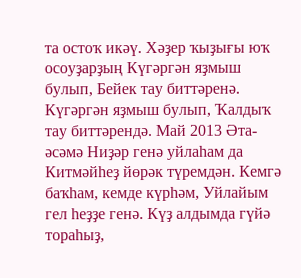та остоҡ икәү. Хәҙер ҡыҙығы юҡ осоуҙарҙың Күгәргән яҙмыш булып, Бейек тау биттәренә. Күгәргән яҙмыш булып, Ҡалдыҡ тау биттәрендә. Май 2013 Әта-әсәмә Ниҙәр генә уйлаһам да Китмәйһеҙ йөрәк түремдән. Кемгә баҡһам, кемде күрһәм, Уйлайым гел һеҙҙе генә. Күҙ алдымда гүйә тораһыҙ,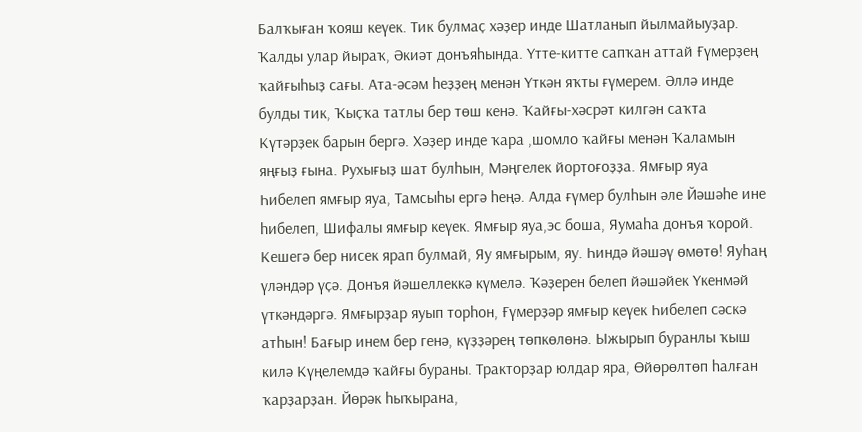Балҡыған ҡояш кеүек. Тик булмаҫ хәҙер инде Шатланып йылмайыуҙар. Ҡалды улар йыраҡ, Әкиәт донъяһында. Үтте-китте сапҡан аттай Ғүмерҙең ҡайғыһыҙ сағы. Ата-әсәм һеҙҙең менән Үткән яҡты ғүмерем. Әллә инде булды тик, Ҡыҫҡа татлы бер төш кенә. Ҡайғы-хәсрәт килгән саҡта Күтәрҙек барын бергә. Хәҙер инде ҡара ,шомло ҡайғы менән Ҡаламын яңғыҙ ғына. Рухығыҙ шат булһын, Мәңгелек йортоғоҙҙа. Ямғыр яуа Һибелеп ямғыр яуа, Тамсыһы ергә һеңә. Алда ғүмер булһын әле Йәшәһе ине һибелеп, Шифалы ямғыр кеүек. Ямғыр яуа,эс боша, Яумаһа донъя ҡорой. Кешегә бер нисек ярап булмай, Яу ямғырым, яу. Һиндә йәшәү өмөтө! Яуһаң үләндәр үҫә. Донъя йәшеллеккә күмелә. Ҡәҙерен белеп йәшәйек Үкенмәй үткәндәргә. Ямғырҙар яуып торһон, Ғүмерҙәр ямғыр кеүек Һибелеп сәскә атһын! Бағыр инем бер генә, күҙҙәрең төпкөлөнә. Ыжырып буранлы ҡыш килә Күңелемдә ҡайғы бураны. Тракторҙар юлдар яра, Өйөрөлтөп һалған ҡарҙарҙан. Йөрәк һыҡырана,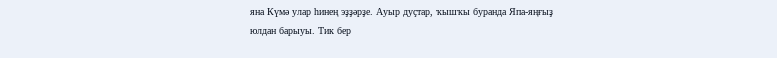яна Күмә улар һинең эҙҙәрҙе. Ауыр дуҫтар, ҡышҡы буранда Япа-яңғыҙ юлдан барыуы. Тик бер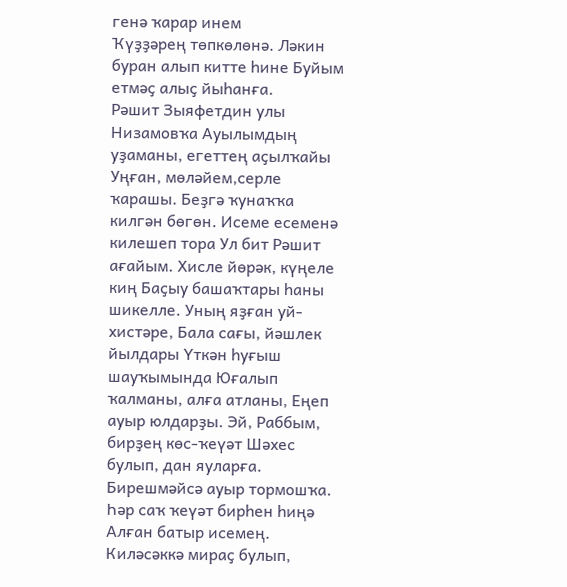генә ҡарар инем
Ҡүҙҙәрең төпкөлөнә. Ләкин буран алып китте һине Буйым етмәҫ алыҫ йыһанға.
Рәшит Зыяфетдин улы Низамовҡа Ауылымдың уҙаманы, егеттең аҫылҡайы Уңған, мөләйем,серле ҡарашы. Беҙгә ҡунаҡҡа килгән бөгөн. Исеме есеменә килешеп тора Ул бит Рәшит ағайым. Хисле йөрәк, күңеле киң Баҫыу башаҡтары һаны шикелле. Уның яҙған уй-хистәре, Бала сағы, йәшлек йылдары Үткән һуғыш шауҡымында Юғалып ҡалманы, алға атланы, Еңеп ауыр юлдарҙы. Эй, Раббым, бирҙең көс-ҡеүәт Шәхес булып, дан яуларға. Бирешмәйсә ауыр тормошҡа. Һәр саҡ ҡеүәт бирһен һиңә Алған батыр исемең. Киләсәккә мираҫ булып,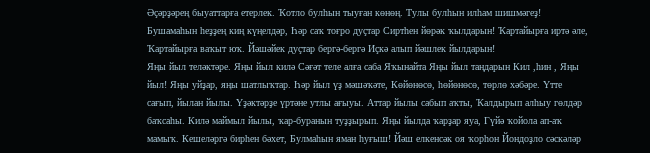Әҫәрҙәрең быуаттарға етерлек. Ҡотло булһын тыуған көнөң. Тулы булһын илһам шишмәгеҙ! Бушамаһын һеҙҙең киң күңелдәр, Һәр саҡ тоғро дуҫтар Сиртһен йөрәк ҡылдарын! Ҡартайырға иртә әле, Ҡартайырға ваҡыт юҡ. Йәшәйек дуҫтар бергә-бергә Иҫкә алып йәшлек йылдарын!
Яңы йыл теләктәре. Яңы йыл килә Сәғәт теле алға саба Яҡынайта Яңы йыл таңдарын Кил ,һин , Яңы йыл! Яңы уйҙар, яңы шатлыҡтар. Һәр йыл үҙ мәшәҡәте, Көйөнөсө, һөйөнөсө, төрлө хәбәре. Үтте сағып, йылан йылы. Үҙәктәрҙе үртәне утлы ағыуы. Аттар йылы сабып аҡты, Ҡалдырып алһыу гөлдәр баҡсаһы. Килә маймыл йылы, ҡар-буранын туҙҙырып. Яңы йылда ҡарҙар яуа, Гүйә ҡойола ап-аҡ мамыҡ. Кешеләргә бирһен бәхет, Булмаһын яман һуғыш! Йәш елкенсәк оя ҡорһон Йондоҙло сәскәләр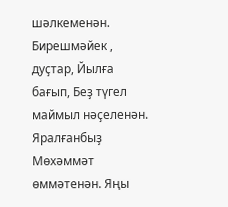шәлкеменән. Бирешмәйек , дуҫтар, Йылға бағып, Беҙ түгел маймыл нәҫеленән. Яралғанбыҙ Мөхәммәт өммәтенән. Яңы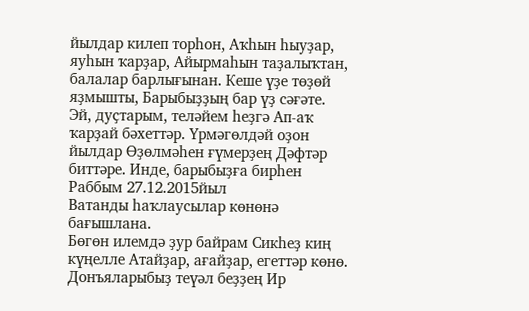йылдар килеп торһон, Аҡһын һыуҙар, яуһын ҡарҙар, Айырмаһын таҙалыҡтан, балалар барлығынан. Кеше үҙе төҙөй яҙмышты, Барыбыҙҙың бар үҙ сәғәте. Эй, дуҫтарым, теләйем һеҙгә Ап-аҡ ҡарҙай бәхеттәр. Үрмәгөлдәй оҙон йылдар Өҙөлмәһен ғүмерҙең Дәфтәр биттәре. Инде, барыбыҙға бирһен Раббым 27.12.2015йыл
Ватанды һаҡлаусылар көнөнә бағышлана.
Бөгөн илемдә ҙур байрам Сикһеҙ киң күңелле Атайҙар, ағайҙар, егеттәр көнө. Донъяларыбыҙ теүәл беҙҙең Ир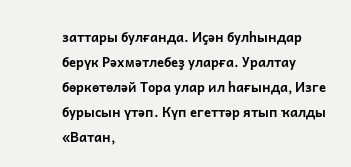заттары булғанда. Иҫән булһындар берүк Рәхмәтлебеҙ уларға. Уралтау бөркөтөләй Тора улар ил һағында, Изге бурысын үтәп. Күп егеттәр ятып ҡалды «Ватан,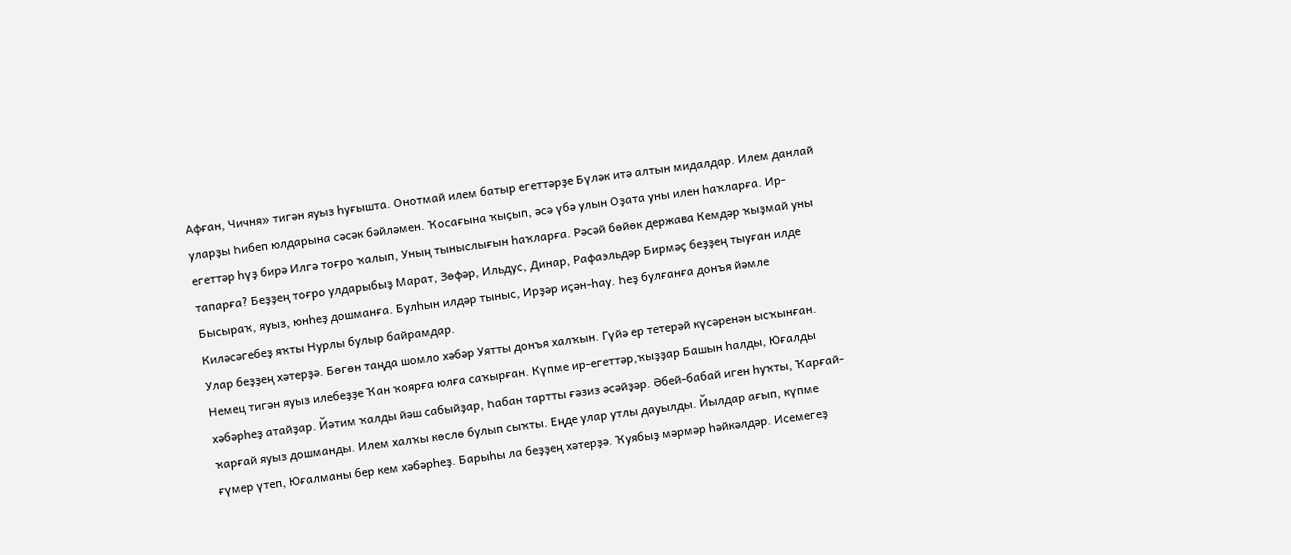Афған, Чичня» тигән яуыз һуғышта. Онотмай илем батыр егеттәрҙе Бүләк итә алтын мидалдар. Илем данлай уларҙы Һибеп юлдарына сәсәк бәйләмен. Ҡосағына ҡыҫып, әсә үбә улын Оҙата уны илен һаҡларға. Ир-егеттәр һүҙ бирә Илгә тоғро ҡалып, Уның тыныслығын һаҡларға. Рәсәй бөйөк держава Кемдәр ҡыҙмай уны тапарға? Беҙҙең тоғро улдарыбыҙ Марат, Зөфәр, Ильдус, Динар, Рафаэльдәр Бирмәҫ беҙҙең тыуған илде Бысыраҡ, яуыз, юнһеҙ дошманға. Булһын илдәр тыныс, Ирҙәр иҫән-һау. Һеҙ булғанға донъя йәмле Киләсәгебеҙ яҡты Нурлы булыр байрамдар.
Улар беҙҙең хәтерҙә. Бөгөн таңда шомло хәбәр Уятты донъя халҡын. Гүйә ер тетерәй күсәренән ысҡынған. Немец тигән яуыз илебеҙҙе Ҡан ҡоярға юлға саҡырған. Күпме ир-егеттәр,ҡыҙҙар Башын һалды, Юғалды хәбәрһеҙ атайҙар. Йәтим ҡалды йәш сабыйҙар, Һабан тартты ғәзиз әсәйҙәр. Әбей-бабай иген һуҡты, Ҡарғай-ҡарғай яуыз дошманды. Илем халҡы көслө булып сыҡты. Еңде улар утлы дауылды. Йылдар ағып, күпме ғүмер үтеп, Юғалманы бер кем хәбәрһеҙ. Барыһы ла беҙҙең хәтерҙә. Ҡуябыҙ мәрмәр һәйкәлдәр. Исемегеҙ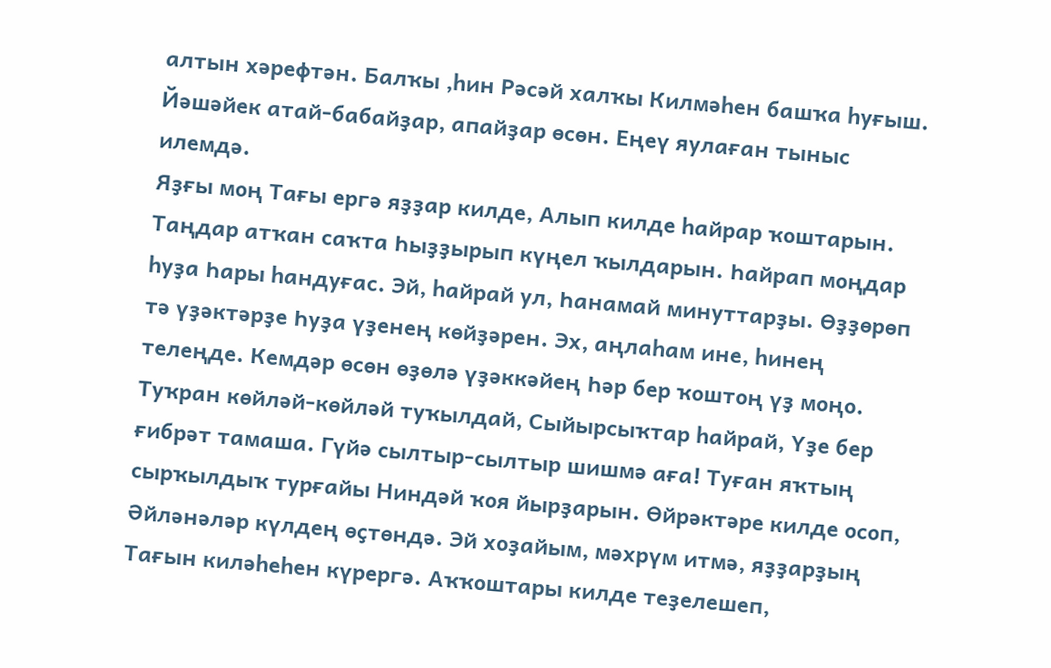алтын хәрефтән. Балҡы ,һин Рәсәй халҡы Килмәһен башҡа һуғыш. Йәшәйек атай-бабайҙар, апайҙар өсөн. Еңеү яулаған тыныс илемдә.
Яҙғы моң Тағы ергә яҙҙар килде, Алып килде һайрар ҡоштарын. Таңдар атҡан саҡта Һыҙҙырып күңел ҡылдарын. Һайрап моңдар һуҙа Һары һандуғас. Эй, һайрай ул, Һанамай минуттарҙы. Өҙҙөрөп тә үҙәктәрҙе Һуҙа үҙенең көйҙәрен. Эх, аңлаһам ине, һинең телеңде. Кемдәр өсөн өҙөлә үҙәккәйең Һәр бер ҡоштоң үҙ моңо. Туҡран көйләй-көйләй туҡылдай, Сыйырсыҡтар һайрай, Үҙе бер ғибрәт тамаша. Гүйә сылтыр-сылтыр шишмә аға! Туған яҡтың сырҡылдыҡ турғайы Ниндәй ҡоя йырҙарын. Өйрәктәре килде осоп, Әйләнәләр күлдең өҫтөндә. Эй хоҙайым, мәхрүм итмә, яҙҙарҙың Тағын киләһеһен күрергә. Аҡҡоштары килде теҙелешеп,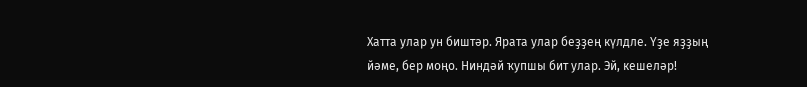Хатта улар ун биштәр. Ярата улар беҙҙең күлдле. Үҙе яҙҙың йәме, бер моңо. Ниндәй ҡупшы бит улар. Эй, кешеләр!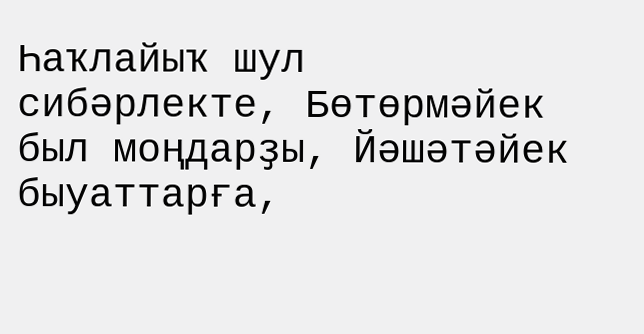Һаҡлайыҡ шул сибәрлекте, Бөтөрмәйек был моңдарҙы, Йәшәтәйек быуаттарға,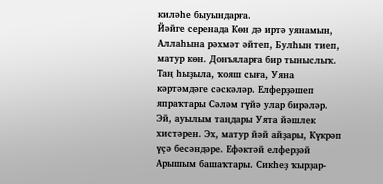киләһе быуындарға.
Йәйге серенада Көн дә иртә уянамын, Аллаһына рәхмәт әйтеп, Булһын тиеп, матур көн. Донъяларға бир тыныслыҡ. Таң һыҙыла, ҡояш сыға, Уяна кәртәмдәге сәскәләр. Елферҙәшеп япраҡтары Сәләм гүйә улар бирәләр. Эй, ауылым таңдары Уята йәшлек хистәрен. Эх, матур йәй айҙары, Күкрәп үҫә бесәндәре. Ефәктәй елферҙәй Арышым башаҡтары. Сикһеҙ ҡырҙар-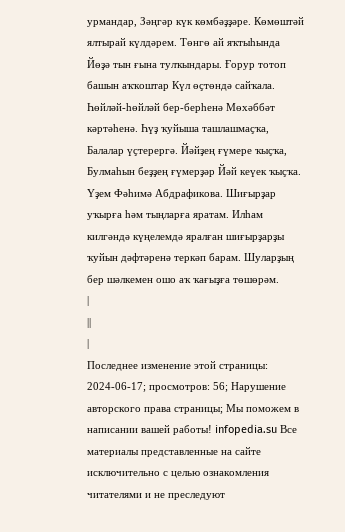урмандар, Зәңгәр күк көмбәҙҙәре. Көмөштәй ялтырай күлдәрем. Төнгө ай яҡтыһында Йөҙә тын ғына тулҡындары. Ғорур тотоп башын аҡҡоштар Күл өҫтөндә сайҡала. Һөйләй-һөйләй бер-берһенә Мөхәббәт кәртәһенә. Һүҙ ҡуйыша ташлашмаҫҡа, Балалар үҫтерергә. Йәйҙең ғүмере ҡыҫҡа, Булмаһын беҙҙең ғүмерҙәр Йәй кеүек ҡыҫҡа.
Үҙем Фәһимә Абдрафикова. Шиғырҙар уҡырға һәм тыңларға яратам. Илһам килгәндә күңелемдә яралған шиғырҙарҙы ҡуйын дәфтәренә теркәп барам. Шуларҙың бер шәлкемен ошо аҡ ҡағыҙға төшөрәм.
|
||
|
Последнее изменение этой страницы: 2024-06-17; просмотров: 56; Нарушение авторского права страницы; Мы поможем в написании вашей работы! infopedia.su Все материалы представленные на сайте исключительно с целью ознакомления читателями и не преследуют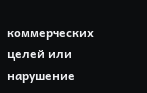коммерческих целей или нарушение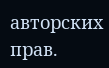авторских прав.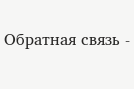Обратная связь -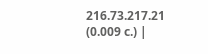216.73.217.21 (0.009 с.) |